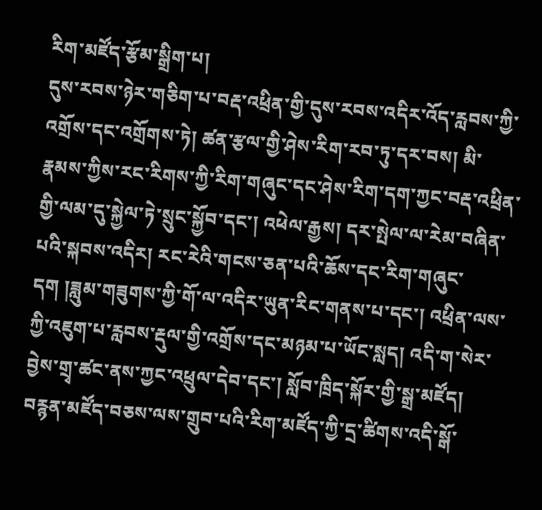རིག་མཛོད་རྩོམ་སྒྲིག་པ།
དུས་རབས་ཉེར་གཅིག་པ་བརྡ་འཕྲིན་གྱི་དུས་རབས་འདིར་འོད་རླབས་ཀྱི་འགྲོས་དང་འགྲོགས་ཏེ། ཚན་རྩལ་གྱི་ཤེས་རིག་རབ་ཏུ་དར་བས། མི་རྣམས་ཀྱིས་རང་རིགས་ཀྱི་རིག་གཞུང་དང་ཤེས་རིག་དག་ཀྱང་བརྡ་འཕྲིན་གྱི་ལམ་དུ་སྐྱེལ་ཏེ་སྲུང་སྐྱོབ་དང་། འཕེལ་རྒྱས། དར་སྤེལ་ལ་རེམ་བཞིན་པའི་སྐབས་འདིར། རང་རེའི་གངས་ཅན་པའི་ཆོས་དང་རིག་གཞུང་དག །ཟླུམ་གཟུགས་ཀྱི་གོ་ལ་འདིར་ཡུན་རིང་གནས་པ་དང་། འཕྲིན་ལས་ཀྱི་འཇུག་པ་རླབས་རྡུལ་གྱི་འགྲོས་དང་མཉམ་པ་ཡོང་སླད། འདི་ག་སེར་བྱེས་གྲྭ་ཚང་ནས་ཀྱང་འཕྲུལ་དེབ་དང་། སློབ་ཁྲིད་སྐོར་གྱི་སྒྲ་མཛོད། བརྙན་མཛོད་བཅས་ལས་གྲུབ་པའི་རིག་མཛོད་ཀྱི་དྲ་ཚིགས་འདི་སྒོ་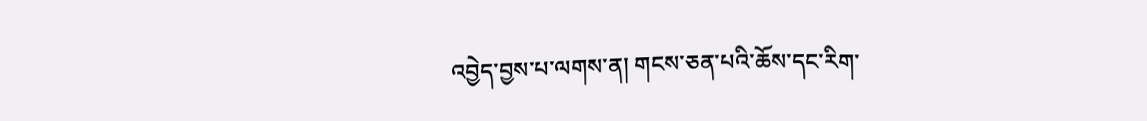འབྱེད་བྱས་པ་ལགས་ན། གངས་ཅན་པའི་ཆོས་དང་རིག་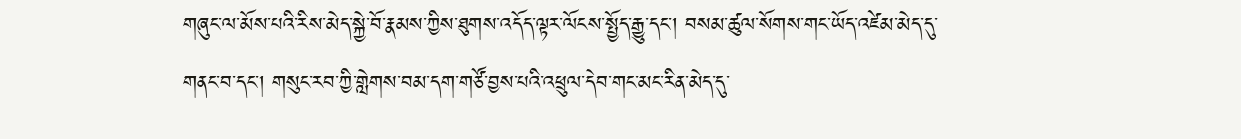གཞུང་ལ་མོས་པའི་རིས་མེད་སྐྱེ་བོ་རྣམས་ཀྱིས་ཐུགས་འདོད་ལྟར་ལོངས་སྤྱོད་རྒྱུ་དང་། བསམ་ཚུལ་སོགས་གང་ཡོད་འཛེམ་མེད་དུ་གནང་བ་དང་། གསུང་རབ་ཀྱི་གླེགས་བམ་དག་གཙོ་བྱས་པའི་འཕྲུལ་དེབ་གང་མང་རིན་མེད་དུ་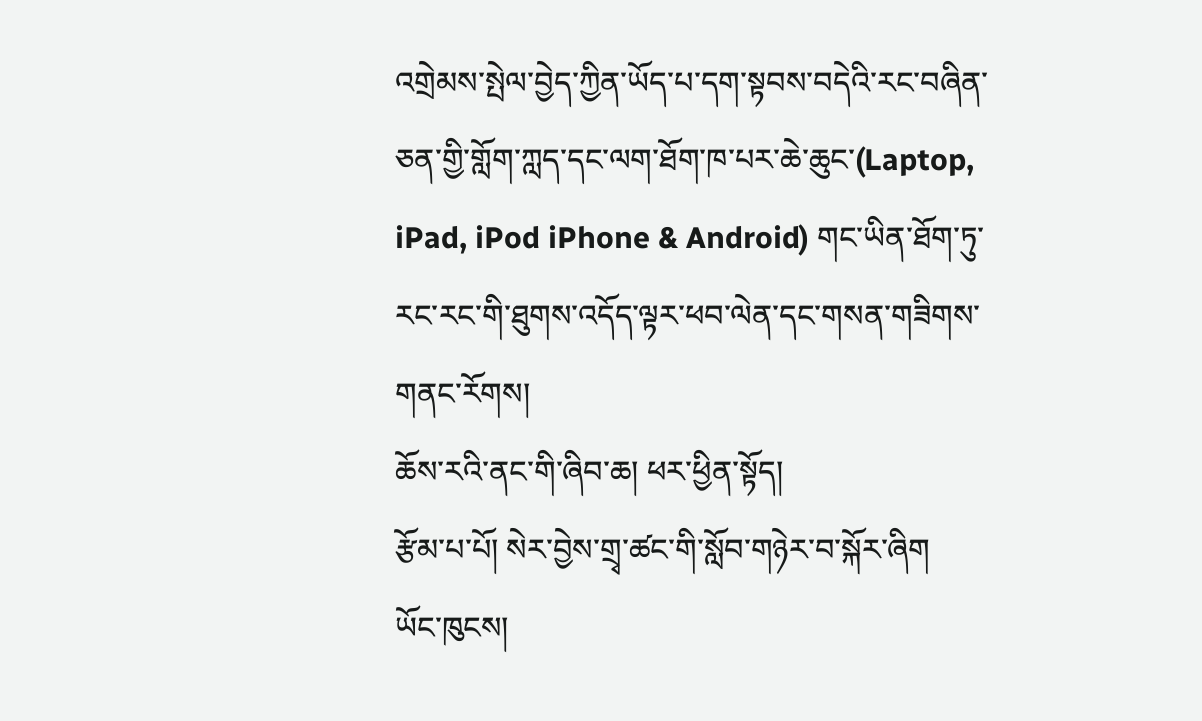འགྲེམས་སྤེལ་བྱེད་ཀྱིན་ཡོད་པ་དག་སྟབས་བདེའི་རང་བཞིན་ཅན་གྱི་གློག་ཀླད་དང་ལག་ཐོག་ཁ་པར་ཆེ་ཆུང་(Laptop, iPad, iPod iPhone & Android) གང་ཡིན་ཐོག་ཏུ་རང་རང་གི་ཐུགས་འདོད་ལྟར་ཕབ་ལེན་དང་གསན་གཟིགས་གནང་རོགས།
ཆོས་རའི་ནང་གི་ཞིབ་ཆ། ཕར་ཕྱིན་སྟོད།
རྩོམ་པ་པོ། སེར་བྱེས་གྲྭ་ཚང་གི་སློབ་གཉེར་བ་སྐོར་ཞིག
ཡོང་ཁུངས།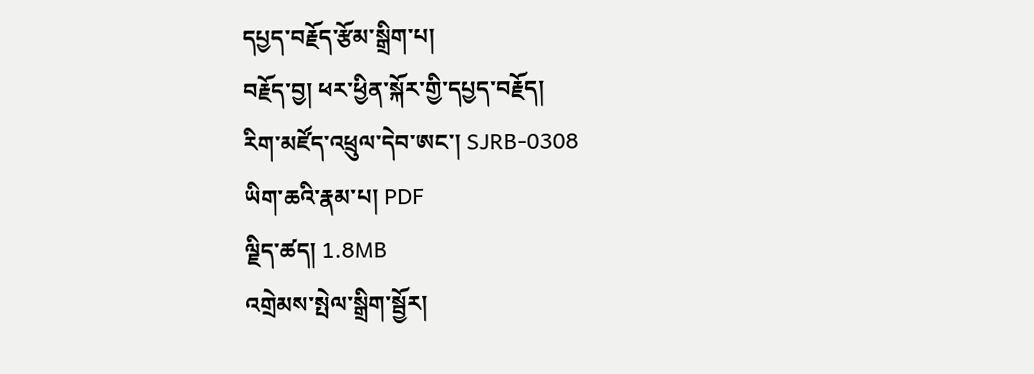དཔྱད་བརྗོད་རྩོམ་སྒྲིག་པ།
བརྗོད་བྱ། ཕར་ཕྱིན་སྐོར་གྱི་དཔྱད་བརྗོད།
རིག་མཛོད་འཕྲུལ་དེབ་ཨང་། SJRB-0308
ཡིག་ཆའི་རྣམ་པ། PDF
ལྗིད་ཚད། 1.8MB
འགྲེམས་སྤེལ་སྒྲིག་སྦྱོར།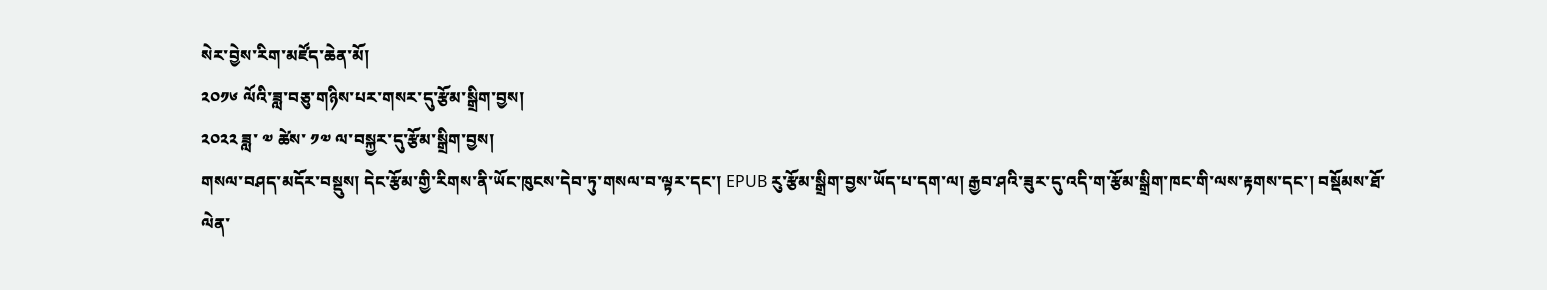སེར་བྱེས་རིག་མཛོད་ཆེན་མོ།
༢༠༡༦ ལོའི་ཟླ་བཅུ་གཉིས་པར་གསར་དུ་རྩོམ་སྒྲིག་བྱས།
༢༠༢༢ ཟླ་ ༧ ཚེས་ ༡༧ ལ་བསྐྱར་དུ་རྩོམ་སྒྲིག་བྱས།
གསལ་བཤད་མདོར་བསྡུས། དེང་རྩོམ་གྱི་རིགས་ནི་ཡོང་ཁུངས་དེབ་ཏུ་གསལ་བ་ལྟར་དང་། EPUB རུ་རྩོམ་སྒྲིག་བྱས་ཡོད་པ་དག་ལ། རྒྱབ་ཤའི་ཟུར་དུ་འདི་ག་རྩོམ་སྒྲིག་ཁང་གི་ལས་རྟགས་དང་། བསྡོམས་ཐོ་ལེན་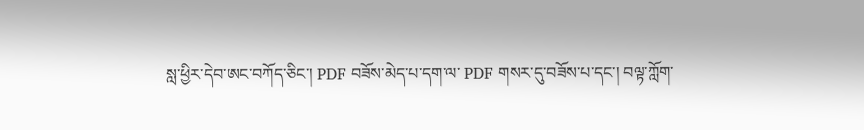སླ་ཕྱིར་དེབ་ཨང་བཀོད་ཅིང་། PDF བཟོས་མེད་པ་དག་ལ་ PDF གསར་དུ་བཟོས་པ་དང་། བལྟ་ཀློག་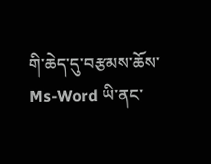གི་ཆེད་དུ་བརྩམས་ཆོས་ Ms-Word ཡི་ནང་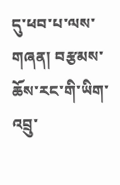དུ་ཕབ་པ་ལས་གཞན། བརྩམས་ཆོས་རང་གི་ཡིག་འབྲུ་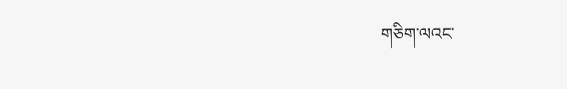གཅིག་ལའང་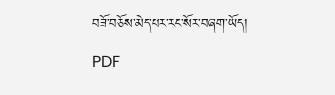བཟོ་བཅོས་མེད་པར་རང་སོར་བཞག་ཡོད།
PDF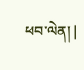ཕབ་ལེན། |